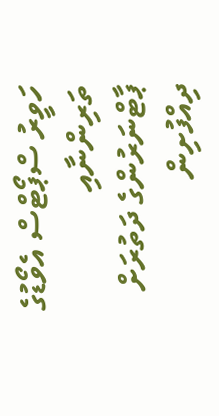ހަވީރު ސްޕޯޓްސް އެވޯޑުގެ ތަރިންނާއި ޕާޓްނަރުންގެ ދަތުރަށް ދިއްފުށިން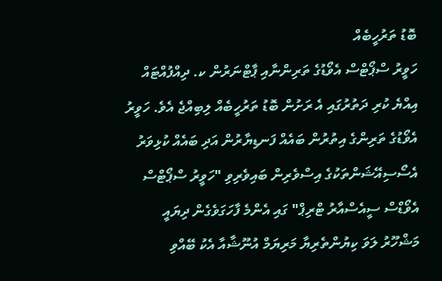ބޮޑު ތަރުހީބެއް
ހަވީރު ސްޕޯޓްސް އެވޯޑުގެ ތަރިންނާއި ޕާޓްނަރުން ކ. ދިއްފުއްޓައް އިއްޔެ ކުރި ދަތުރުގައި އެ ރަށުން ބޮޑު ތަރުހީބެއް ލިބިއްޖެ އެވެ. ހަވީރު އެވޯޑުގެ ތަރިންގެ އިތުރުން ބައެއް ފަނޑިޔާރުން އަދި ބައެއް ކުޅިވަރު އެސޯސިއޭޝަންތަކުގެ އިސްވެރިން ބައިވެރިވި "ހަވީރު ސްޕޯޓްސް އެވޯޑްސް ސީއެސްއާރު ޓްރިޕް" ގައި އެންމެ ފާހަގަވެގެން ދިޔައީ މަޝްހޫރު ލަވަ ކިޔުންތެރިޔާ މަރިޔަމް އުނޫޝާއާ އެކު ބޭއްވި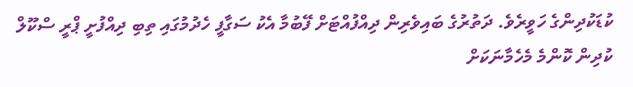ކުޑަކުދިންގެ ހަވީރެވެ. ދަތުރުގެ ބައިވެރިން ދިއްފުއްޓަށް ފޭބުމާ އެކު ސަގާފީ ހެދުމުގައި ތިބި ދިއްފުށީ ޕްރީ ސްކޫލް ކުދިން ކޮންމެ މެހެމާނަކަށް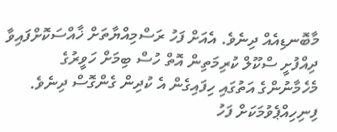މާބޮނޑިއެއް ދިނެވެ. އެއަށް ފަހު ރަސްމިއްޔާތަށް ޚާއްސަކޮށްފައިވާ ދިއްފުށީ ސްކޫލް ކުރިމަތިން އޮތް ހުސް ބިމަށް ހަވީރުގެ މެހެމާނުންގެ އަތުގައި ހިފައިގެން އެ ކުދިން ގެންގޮސް ދިނެވެ. ފިނިހިއްޕެވުމަކަށް ފަހު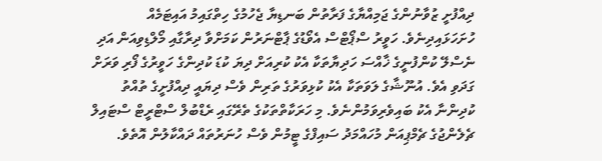ދިއްފުށީ ޒުވާނުންގެ ޖަމިއްޔާގެ ފަރާތުން ބަނޑިޔާ ޖެހުމުގެ ހިތްގައިމު އައިޓަމެއް ހުށަހަޅައިދިނެވެ. ހަވީރު ސްޕޯޓްސް އެވޯޑުގެ ޕާޓްނަރުން ކަމަށްވާ ދިރާގާއި މޯލްޑިވިއަން އަދި ނެސްލޭ ކުންފުނީގެ ޚާއްސަ ހަދިޔާތަކާ އެކު ކުރިއަށް ދިޔަ ކުޑަ ކުދިންގެ ހަވީރުގެ ފޯރި ވަރަށް ގަދަވި އެވެ. އުނޫޝާގެ ލަވަތަކާ އެކު ކުޅިވަރުގެ ތަރިން ވެސް ދިޔައީ ދިއްފުށީގެ ތުއްތު ކުދިންނާ އެކު ބައިވެރިވަމުންނެވެ. މި ހަރަކާތްތަކުގެ ތެރޭގައި ރެޑްބުލް ސްޓްރީޓް ސްޓައިލް ޗެލެންޖުގެ ޗެމްޕިއަން މުހައްމަދު ސައިފްގެ ޓީމުން ވެސް ހުނަރުތައް ދައްކާލުން އޮތެވެ.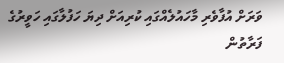ވަރަށް އުފާވެރި މާހައުލެއްގައި ކުރިއަށް ދިޔަ ހަފުލާގައި ހަވީރުގެ ފަރާތުން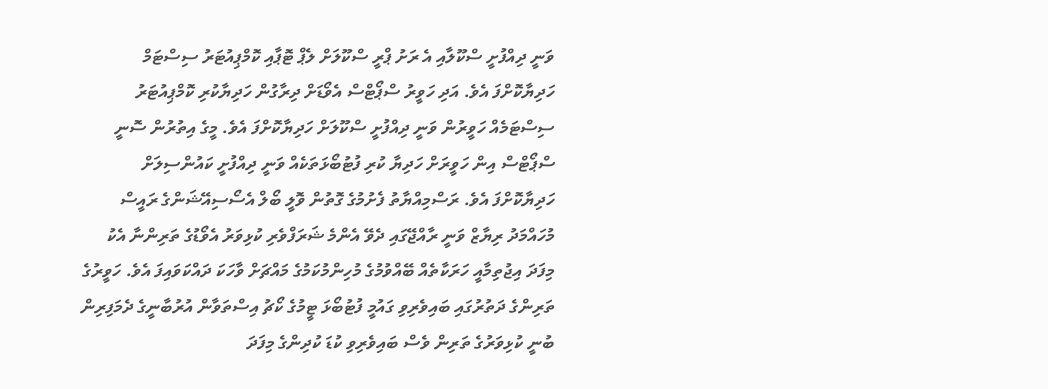ވަނީ ދިއްފުށީ ސްކޫލާއި އެ ރަށު ޕްރީ ސްކޫލަށް ލެޕް ޓޮޕާއި ކޮމްޕިއުޓަރު ސިސްޓަމް ހަދިޔާކޮށްފަ އެވެ. އަދި ހަވީރު ސްޕޯޓްސް އެވޯޑަށް ދިރާގުން ހަދިޔާކުރި ކޮމްޕިއުޓަރު ސިސްޓަމެއް ހަވީރުން ވަނީ ދިއްފުށީ ސްކޫލަށް ހަދިޔާކޮށްފަ އެވެ. މީގެ އިތުރުން ސޮނީ ސްޕޯޓްސް އިން ހަވީރަށް ހަދިޔާ ކުރި ފުޓުބޯޅަތަކެއް ވަނީ ދިއްފުށީ ކައުންސިލަށް ހަދިޔާކޮށްފަ އެވެ. ރަސްމިއްޔާތު ފެށުމުގެ ގޮތުން ވޮލީ ބޯލް އެސޯސިއޭޝަންގެ ރައީސް މުހައްމަދު ރިޔާޒް ވަނީ ރާއްޖޭގައި ދެވޭ އެންމެ ޝަރަފްވެރި ކުޅިވަރު އެވޯޑުގެ ތަރިންނާ އެކު މިފަދަ އިޖުތިމާއީ ހަރަކާތެއް ބޭއްވުމުގެ މުހިންމުކަމުގެ މައްޗަށް ވާހަކަ ދައްކަވައިފަ އެވެ. ހަވީރުގެ ތަރިންގެ ދަތުރުގައި ބައިވެރިވި ގައުމީ ފުޓުބޯޅަ ޓީމުގެ ކޯޗު އިސްތަވާން އުރުބާނީގެ ދެމަފިރިން ބުނީ ކުޅިވަރުގެ ތަރިން ވެސް ބައިވެރިވި ކުޑަ ކުދިންގެ މިފަދަ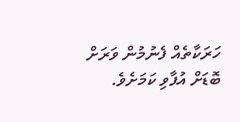ހަރަކާތެއް ފެނުމުން ވަރަށް ބޮޑަށް އުފާވި ކަމަށެވެ.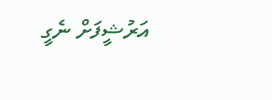އަރުޝީފަށް ނެގީ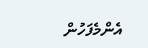އެންމެފަހުން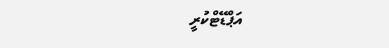އަޕްޑޭޓްކުރީ